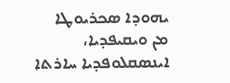ܝܗܘܕܐ ܣܟܪܝܘܛܐ
ܡܢ ܘܝܩܝܦܕܝܐ، ܐܝܢܣܩܠܘܦܕܝܐ ܚܐܪܬܐ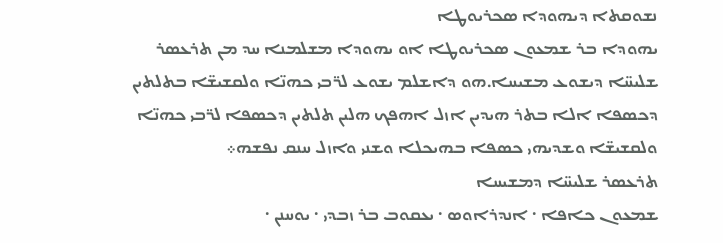ܢܫܘܩܬܐ ܕܝܗܘܕܐ ܣܟܪܝܘܛܐ
ܝܗܘܕܐ ܒܪ ܫܡܥܘܢ ܣܟܪܝܘܛܐ ܐܘ ܝܗܘܕܐ ܡܫܠܡܢܐ ܚܕ ܡܢ ܬܪܥܣܪ ܫܠܝܚ̈ܐ ܕܝܫܘܥ ܡܫܝܚܐ.ܗܘ ܕܐܫܠܡ ܝܫܘܥ ܠܪ̈ܒܝ ܟܗܢ̈ܐ ܘܠܩܫܝܫ̈ܐ ܒܬܠܬܝܢ ܕܟܣܦܐ ܐܠܐ ܒܬܪ ܗܝܕܝܢ ܐܙܠ ܐܗܦܟ ܗܠܝܢ ܬܠܬܝܢ ܕܟܣܦܐ ܠܪ̈ܒܝ ܟܗܢ̈ܐ ܘܠܩܫܝܫ̈ܐ ܘܫܕܝܗܝ ܟܣܦܐ ܒܗܝܟܠܐ ܘܫܢܝ ܘܐܙܠ ܚܢܩ ܢܦܫܗ܀
ܬܪܥܣܪ ܫܠܝܚ̈ܐ ܕܡܫܝܚܐ
ܫܡܥܘܢ ܟܐܦܐ · ܐܢܕܪܐܘܣ · ܝܥܩܘܒ ܒܪ ܙܒܕܝ · ܝܘܚܢܢ ·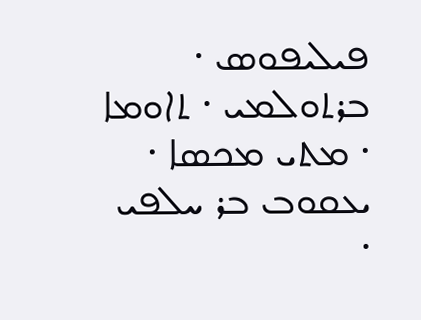ܦܝܠܝܦܘܣ · ܒܪܬܘܠܡܝ · ܬܐܘܡܐ · ܡܬܝ ܡܟܣܐ · ܝܥܩܘܒ ܒܪ ܚܠܦܝ ·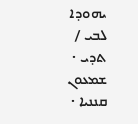ܝܗܘܕܐ ܠܒܝ / ܬܕܝ · ܫܡܥܘܢ ܩܢܢܝܐ ·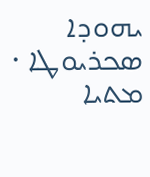ܝܗܘܕܐ ܣܟܪܝܘܛܐ · ܡܬܝܐ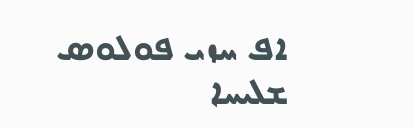ܐܦ ܚܙܝ ܦܘܠܘܣ ܫܠܝܚܐ